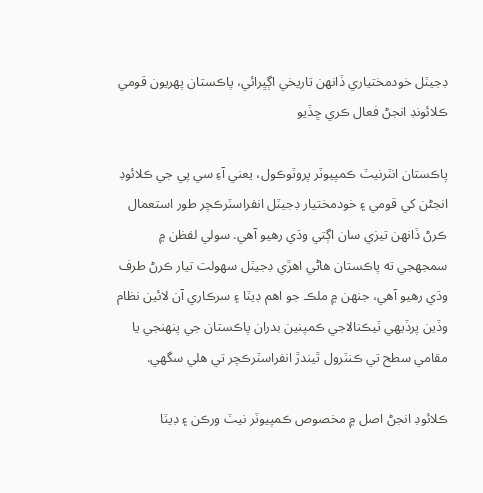ڊجيٽل خودمختياري ڏانهن تاريخي اڳڀرائي، پاڪستان پهريون قومي ڪلائونڊ انجڻ فعال ڪري ڇڏيو

پاڪستان انٽرنيٽ ڪمپيوٽر پروٽوڪول، يعني آءِ سي پي جي ڪلائوڊ انجڻن کي قومي ۽ خودمختيار ڊجيٽل انفراسٽرڪچر طور استعمال ڪرڻ ڏانهن تيزي سان اڳتي وڌي رهيو آهي. سولي لفظن ۾ سمجهجي ته پاڪستان هاڻي اهڙي ڊجيٽل سهولت تيار ڪرڻ طرف وڌي رهيو آهي، جنهن ۾ ملڪ جو اهم ڊيٽا ۽ سرڪاري آن لائين نظام وڏين پرڏيهي ٽيڪنالاجي ڪمپنين بدران پاڪستان جي پنهنجي يا مقامي سطح تي ڪنٽرول ٿيندڙ انفراسٽرڪچر تي هلي سگهي.

ڪلائوڊ انجڻ اصل ۾ مخصوص ڪمپيوٽر نيٽ ورڪن ۽ ڊيٽا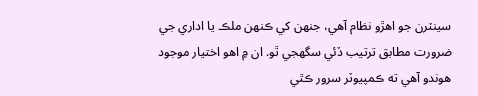سينٽرن جو اهڙو نظام آهي، جنهن کي ڪنهن ملڪ يا اداري جي ضرورت مطابق ترتيب ڏئي سگهجي ٿو. ان ۾ اهو اختيار موجود هوندو آهي ته ڪمپيوٽر سرور ڪٿي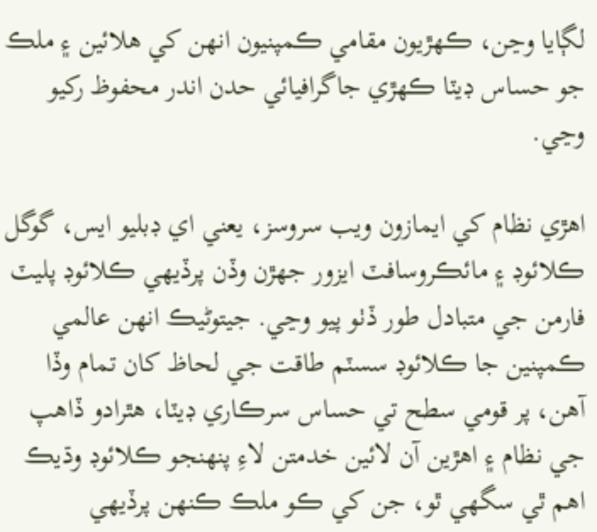لڳايا وڃن، ڪهڙيون مقامي ڪمپنيون انهن کي هلائين ۽ ملڪ جو حساس ڊيٽا ڪهڙي جاگرافيائي حدن اندر محفوظ رکيو وڃي.

اهڙي نظام کي ايمازون ويب سروسز، يعني اي ڊبليو ايس، گوگل ڪلائوڊ ۽ مائڪروسافٽ ايزور جهڙن وڏن پرڏيهي ڪلائوڊ پليٽ فارمن جي متبادل طور ڏٺو پيو وڃي. جيتوڻيڪ انهن عالمي ڪمپنين جا ڪلائوڊ سسٽم طاقت جي لحاظ کان تمام وڏا آهن، پر قومي سطح تي حساس سرڪاري ڊيٽا، هٿرادو ڏاهپ جي نظام ۽ اهڙين آن لائين خدمتن لاءِ پنهنجو ڪلائوڊ وڌيڪ اهم ٿي سگهي ٿو، جن کي ڪو ملڪ ڪنهن پرڏيهي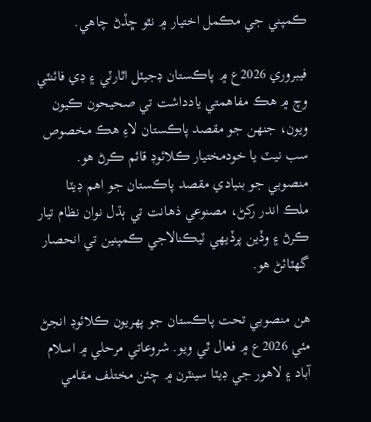ڪمپني جي مڪمل اختيار ۾ نٿو ڇڏڻ چاهي.

فيبروري 2026ع ۾ پاڪستان ڊجيٽل اٿارٽي ۽ ڊي فائنٽي وچ ۾ هڪ مفاهمتي يادداشت تي صحيحون ڪيون ويون، جنهن جو مقصد پاڪستان لاءِ هڪ مخصوص سب نيٽ يا خودمختيار ڪلائوڊ قائم ڪرڻ هو. منصوبي جو بنيادي مقصد پاڪستان جو اهم ڊيٽا ملڪ اندر رکڻ، مصنوعي ذهانت تي ٻڌل نوان نظام تيار ڪرڻ ۽ وڏين پرڏيهي ٽيڪنالاجي ڪمپنين تي انحصار گهٽائڻ هو.

هن منصوبي تحت پاڪستان جو پهريون ڪلائوڊ انجڻ مئي 2026ع ۾ فعال ٿي ويو. شروعاتي مرحلي ۾ اسلام آباد ۽ لاهور جي ڊيٽا سينٽرن ۾ چئن مختلف مقامي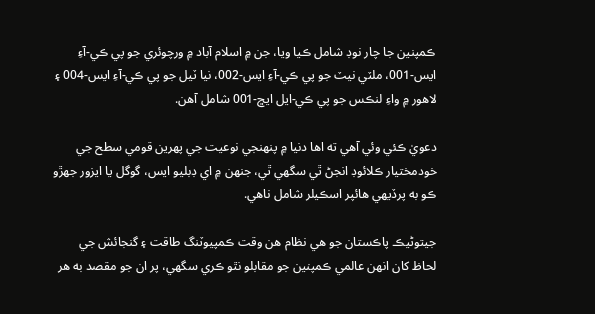ڪمپنين جا چار نوڊ شامل ڪيا ويا، جن ۾ اسلام آباد ۾ ورچوئري جو پي ڪي-آءِ ايس-001، ملٽي نيٽ جو پي ڪي-آءِ ايس-002، نيا ٽيل جو پي ڪي-آءِ ايس-004 ۽ لاهور ۾ واءِ لنڪس جو پي ڪي-ايل ايڇ-001 شامل آهن.

دعويٰ ڪئي وئي آهي ته اها دنيا ۾ پنهنجي نوعيت جي پهرين قومي سطح جي خودمختيار ڪلائوڊ انجڻ ٿي سگهي ٿي، جنهن ۾ اي ڊبليو ايس، گوگل يا ايزور جهڙو ڪو به پرڏيهي هائپر اسڪيلر شامل ناهي.

جيتوڻيڪ پاڪستان جو هي نظام هن وقت ڪمپيوٽنگ طاقت ۽ گنجائش جي لحاظ کان انهن عالمي ڪمپنين جو مقابلو نٿو ڪري سگهي، پر ان جو مقصد به هر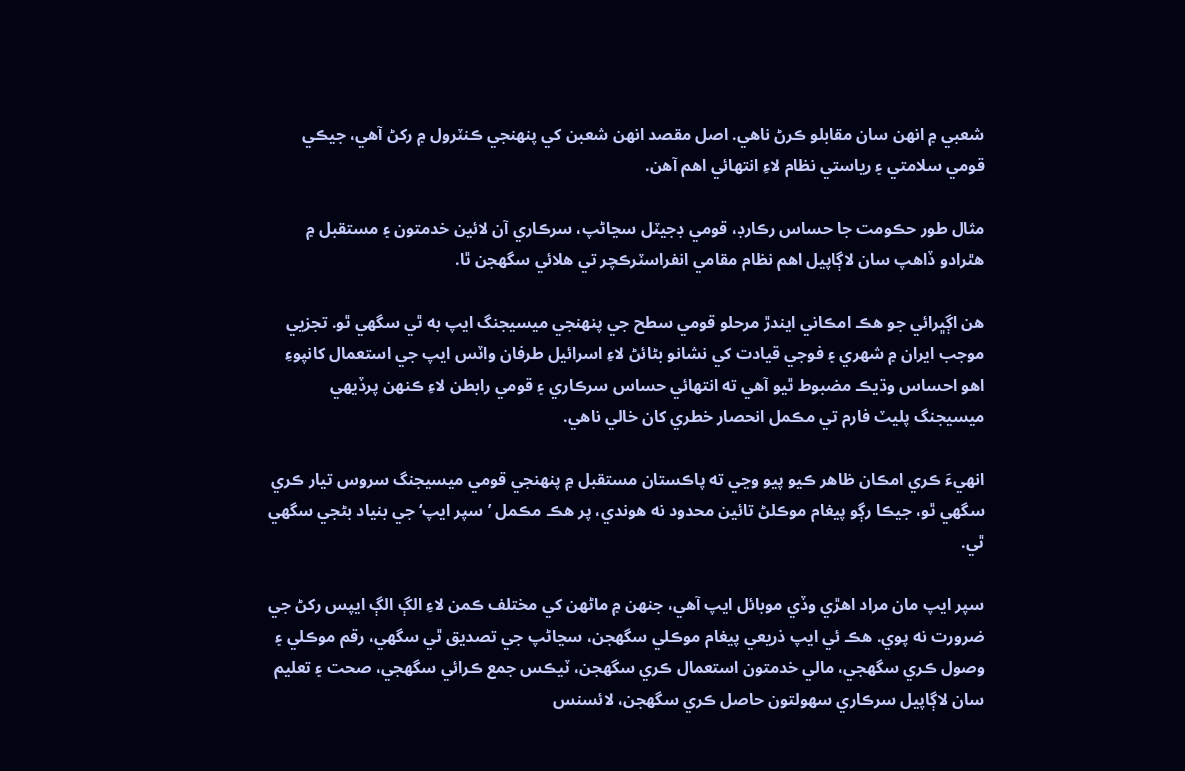شعبي ۾ انهن سان مقابلو ڪرڻ ناهي. اصل مقصد انهن شعبن کي پنهنجي ڪنٽرول ۾ رکڻ آهي، جيڪي قومي سلامتي ۽ رياستي نظام لاءِ انتهائي اهم آهن.

مثال طور حڪومت جا حساس رڪارڊ، قومي ڊجيٽل سڃاڻپ، سرڪاري آن لائين خدمتون ۽ مستقبل ۾ هٿرادو ڏاهپ سان لاڳاپيل اهم نظام مقامي انفراسٽرڪچر تي هلائي سگهجن ٿا.

هن اڳڀرائي جو هڪ امڪاني ايندڙ مرحلو قومي سطح جي پنهنجي ميسيجنگ ايپ به ٿي سگهي ٿو. تجزيي موجب ايران ۾ شهري ۽ فوجي قيادت کي نشانو بڻائڻ لاءِ اسرائيل طرفان واٽس ايپ جي استعمال کانپوءِ اهو احساس وڌيڪ مضبوط ٿيو آهي ته انتهائي حساس سرڪاري ۽ قومي رابطن لاءِ ڪنهن پرڏيهي ميسيجنگ پليٽ فارم تي مڪمل انحصار خطري کان خالي ناهي.

انهيءَ ڪري امڪان ظاهر ڪيو پيو وڃي ته پاڪستان مستقبل ۾ پنهنجي قومي ميسيجنگ سروس تيار ڪري سگهي ٿو، جيڪا رڳو پيغام موڪلڻ تائين محدود نه هوندي، پر هڪ مڪمل ’سپر ايپ‘ جي بنياد بڻجي سگهي ٿي.

سپر ايپ مان مراد اهڙي وڏي موبائل ايپ آهي، جنهن ۾ ماڻهن کي مختلف ڪمن لاءِ الڳ الڳ ايپس رکڻ جي ضرورت نه پوي. هڪ ئي ايپ ذريعي پيغام موڪلي سگهجن، سڃاڻپ جي تصديق ٿي سگهي، رقم موڪلي ۽ وصول ڪري سگهجي، مالي خدمتون استعمال ڪري سگهجن، ٽيڪس جمع ڪرائي سگهجي، صحت ۽ تعليم سان لاڳاپيل سرڪاري سهولتون حاصل ڪري سگهجن، لائسنس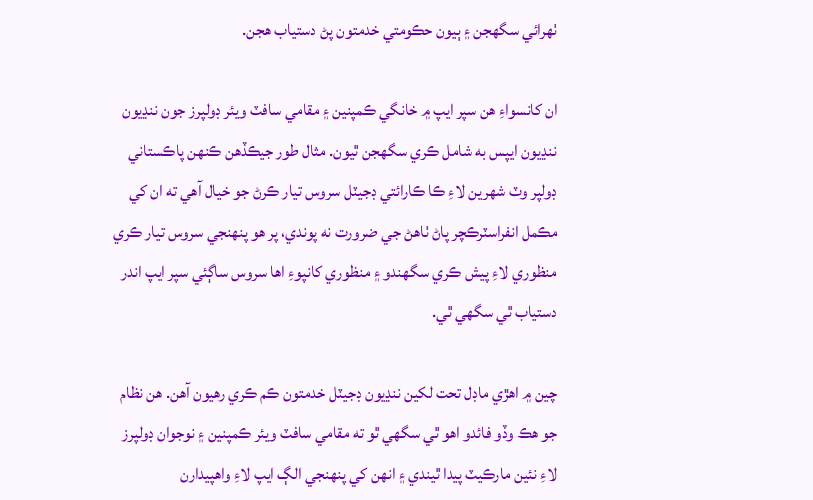ٺهرائي سگهجن ۽ ٻيون حڪومتي خدمتون پڻ دستياب هجن.

ان کانسواءِ هن سپر ايپ ۾ خانگي ڪمپنين ۽ مقامي سافٽ ويئر ڊولپرز جون ننڍيون ننڍيون ايپس به شامل ڪري سگهجن ٿيون. مثال طور جيڪڏهن ڪنهن پاڪستاني ڊولپر وٽ شهرين لاءِ ڪا ڪارائتي ڊجيٽل سروس تيار ڪرڻ جو خيال آهي ته ان کي مڪمل انفراسٽرڪچر پاڻ ٺاهڻ جي ضرورت نه پوندي، پر هو پنهنجي سروس تيار ڪري منظوري لاءِ پيش ڪري سگهندو ۽ منظوري کانپوءِ اها سروس ساڳئي سپر ايپ اندر دستياب ٿي سگهي ٿي.

چين ۾ اهڙي ماڊل تحت لکين ننڍيون ڊجيٽل خدمتون ڪم ڪري رهيون آهن. هن نظام جو هڪ وڏو فائدو اهو ٿي سگهي ٿو ته مقامي سافٽ ويئر ڪمپنين ۽ نوجوان ڊولپرز لاءِ نئين مارڪيٽ پيدا ٿيندي ۽ انهن کي پنهنجي الڳ ايپ لاءِ واهپيدارن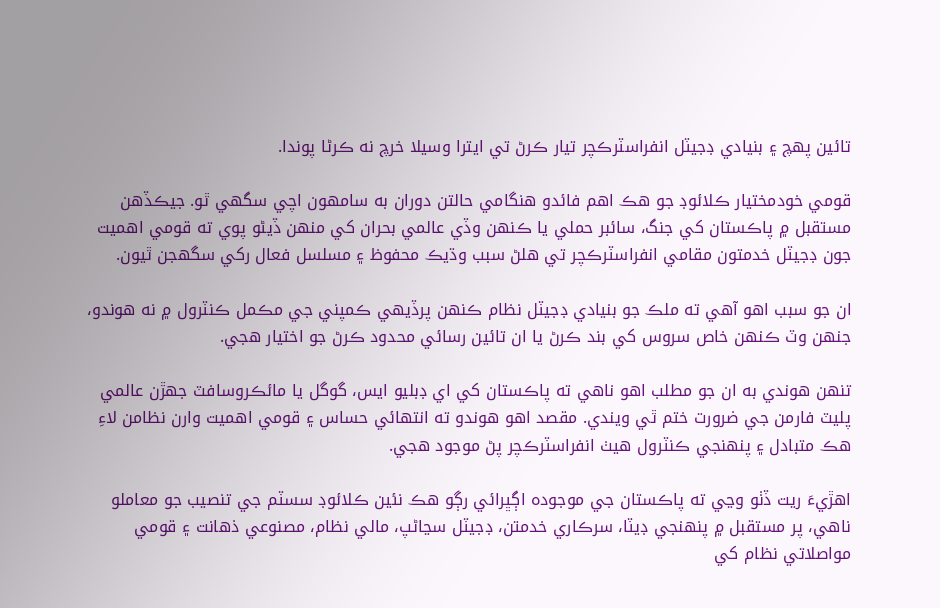تائين پهچ ۽ بنيادي ڊجيٽل انفراسٽرڪچر تيار ڪرڻ تي ايترا وسيلا خرچ نه ڪرڻا پوندا.

قومي خودمختيار ڪلائوڊ جو هڪ اهم فائدو هنگامي حالتن دوران به سامهون اچي سگهي ٿو. جيڪڏهن مستقبل ۾ پاڪستان کي جنگ، سائبر حملي يا ڪنهن وڏي عالمي بحران کي منهن ڏيڻو پوي ته قومي اهميت جون ڊجيٽل خدمتون مقامي انفراسٽرڪچر تي هلڻ سبب وڌيڪ محفوظ ۽ مسلسل فعال رکي سگهجن ٿيون.

ان جو سبب اهو آهي ته ملڪ جو بنيادي ڊجيٽل نظام ڪنهن پرڏيهي ڪمپني جي مڪمل ڪنٽرول ۾ نه هوندو، جنهن وٽ ڪنهن خاص سروس کي بند ڪرڻ يا ان تائين رسائي محدود ڪرڻ جو اختيار هجي.

تنهن هوندي به ان جو مطلب اهو ناهي ته پاڪستان کي اي ڊبليو ايس، گوگل يا مائڪروسافٽ جهڙن عالمي پليٽ فارمن جي ضرورت ختم ٿي ويندي. مقصد اهو هوندو ته انتهائي حساس ۽ قومي اهميت وارن نظامن لاءِ هڪ متبادل ۽ پنهنجي ڪنٽرول هيٺ انفراسٽرڪچر پڻ موجود هجي.

اهڙيءَ ريت ڏٺو وڃي ته پاڪستان جي موجوده اڳڀرائي رڳو هڪ نئين ڪلائوڊ سسٽم جي تنصيب جو معاملو ناهي، پر مستقبل ۾ پنهنجي ڊيٽا، سرڪاري خدمتن، ڊجيٽل سڃاڻپ، مالي نظام، مصنوعي ذهانت ۽ قومي مواصلاتي نظام کي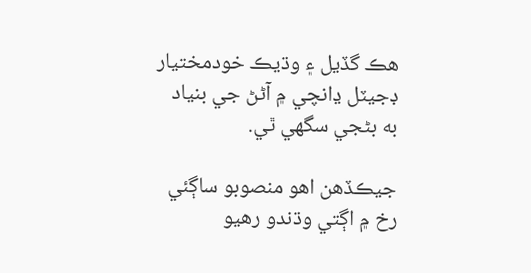هڪ گڏيل ۽ وڌيڪ خودمختيار ڊجيٽل ڍانچي ۾ آڻڻ جي بنياد به بڻجي سگهي ٿي.

جيڪڏهن اهو منصوبو ساڳئي رخ ۾ اڳتي وڌندو رهيو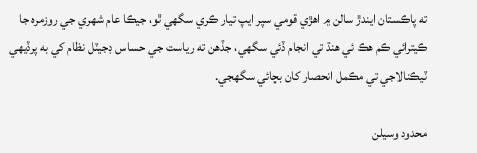ته پاڪستان ايندڙ سالن ۾ اهڙي قومي سپر ايپ تيار ڪري سگهي ٿو، جيڪا عام شهري جي روزمره جا ڪيترائي ڪم هڪ ئي هنڌ تي انجام ڏئي سگهي، جڏهن ته رياست جي حساس ڊجيٽل نظام کي به پرڏيهي ٽيڪنالاجي تي مڪمل انحصار کان بچائي سگهجي.

محدود وسيلن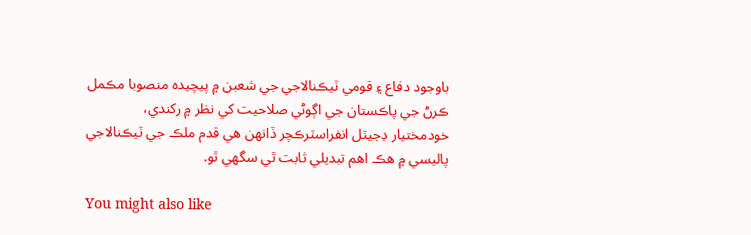باوجود دفاع ۽ قومي ٽيڪنالاجي جي شعبن ۾ پيچيده منصوبا مڪمل ڪرڻ جي پاڪستان جي اڳوڻي صلاحيت کي نظر ۾ رکندي، خودمختيار ڊجيٽل انفراسٽرڪچر ڏانهن هي قدم ملڪ جي ٽيڪنالاجي پاليسي ۾ هڪ اهم تبديلي ثابت ٿي سگهي ٿو.

You might also like